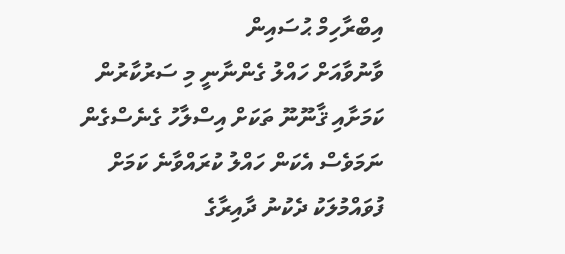އިބްރާހިމް ޙުސައިން
ވާނުވާއަށް ހައްލު ގެންނާނީ މި ސަރުކާރުން ކަމަށާއި ޤާނޫނޫ ތަކަށް އިސްލާހު ގެނެސްގެން ނަމަވެސް އެކަން ހައްލު ކުރައްވާނެ ކަމަށް ފުވައްމުލަކު ދެކުނު ދާއިރާގެ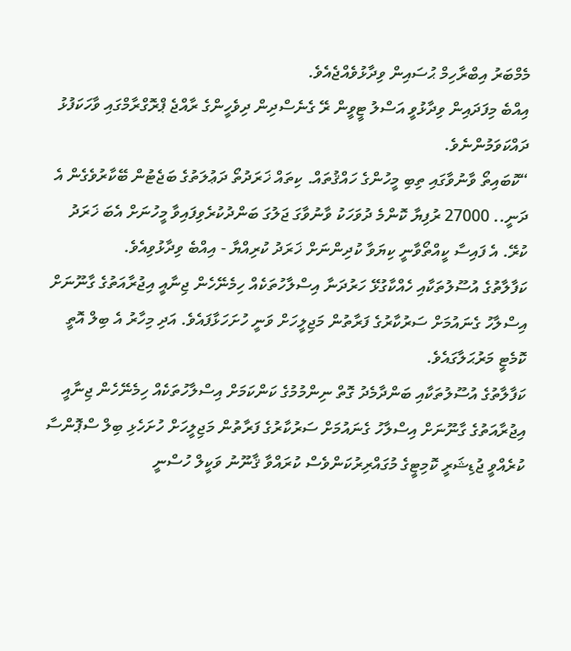މެމްބަރު އިބްރާހިމް ޙުސައިން ވިދާޅުވެއްޖެއެވެ.
އިއްބެ މިފަދައިން ވިދާޅުވީ އަސްލު ޓީވީން ރޭ ގެނެސްދިން ދިވެހީންގެ ރާއްޖެ ޕްރޮގްރާމްގައި ވާހަކަފުޅު ދައްކަވަމުންނެވެ.
“ކޮބައިތޯ ވާނުވާގައި ތިބި މީހުންގެ ހައްޤުތައް. ކިތައް ޚަރަދުތޯ ދަޢުލަތުގެ ބަޖެޓުން ބޭކާރުވެގެން އެ ދަނީ.. 27000 ރުފިޔާ ކޮންމެ ދުވަހަކު ވާނުވާގަ ޖަލުގަ ބަންދުކުރެވިފައިވާ މީހުނަށް އެބަ ޚަރަދު ކުރޭ. އެ ފައިސާ ކީއްތޯވާނީ ކިޔަވާ ކުދިންނަށް ޚަރަދު ކުރިއްޔާ - އިއްބެ ވިދާޅުވިއެވެ.
ކަފާލާތުގެ އުސޫލުތަކާއި ހެއްކާގުޅޭ ހަރުދަނާ އިސްލާހުތަކެއް ހިމެނޭހެން ޖިނާއީ އިޖުރާއަތުގެ ގާނޫނަށް އިސްލާހު ގެނައުމަށް ސަރުކާރުގެ ފަރާތުން މަޖިލީހަށް ވަނީ ހުށަހަޅާފައެވެ. އަދި މިހާރު އެ ބިލް އޮތީ ކޮމެޓީ މަރުޙަލާގައެވެ.
ކަފާލާތުގެ އުސޫލުތަކާއި ބަންދާމެދު ގޮތް ނިންމުމުގެ ކަންކަމަށް އިސްލާހުތަކެއް ހިމެނޭހެން ޖިނާއީ އިޖުރާއަތުގެ ގާނޫނަށް އިސްލާހު ގެނައުމަށް ސަރުކާރުގެ ފަރާތުން މަޖިލީހަށް ހުށަހެޅި ބިލް ސްޕޮންސާ ކުރެއްވީ ޖުޑިޝަރީ ކޮމިޓީގެ މުގައްރިރުކަންވެސް ކުރައްވާ ޤާނޫނު ވަކީލް ހުސްނީ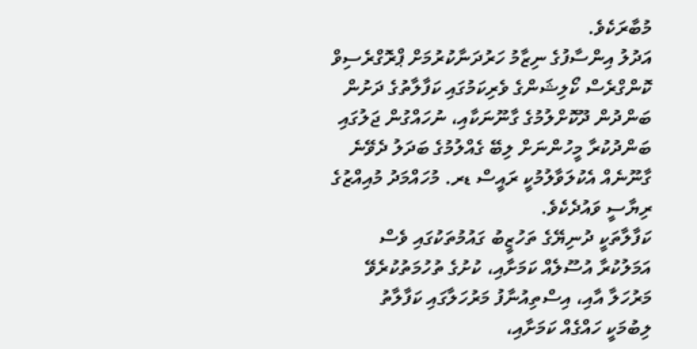މުބާރަކެވެ.
އަދުލު އިންސާފުގެ ނިޒާމު ހަރުދަނާކުރުމަށް ޕްރޮގްރެސިވް ކޮންގްރެސް ކޯލިޝަންގެ ވެރިކަމުގައި ކަފާލާތުގެ ދަށުން ބަންދުން ދޫކޮށްލުމުގެ ގާނޫނަކާއި، ނުހައްގުން ޖަލުގައި ބަންދުކުރާ މީހުންނަށް ލިބޭ ގެއްލުމުގެ ބަދަލު ދެވޭނެ ގާނޫނެއް އެކުލަވާލުމުކީ ރައީސް ޑރ. މުހައްމަދު މުއިއްޒުގެ ރިޔާސީ ވައުދެކެވެ.
ކަފާލާތަކީ ދުނިޔޭގެ ތަހުޒީބު ގައުމުތަކުގައި ވެސް އަމަލުކުރާ އުސޫލެއް ކަމަށާއި، ކުށުގެ ތުހުމަތުކުރެވޭ މަރުހަލާ އާއި، އިސްތިއުނާފު މަރުހަލާގައި ކަފާލާތު ލިބުމަކީ ހައްގެއް ކަމަށާއި،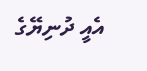އެއީ ދުނިޔޭގެ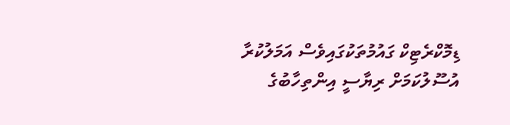ޑިމޮކްރެޓިކް ގައުމުތަކުގައިވެސް އަމަލުކުރާ އުސޫލުކަމަށް ރިޔާސީ އިންތިހާބުގެ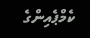ކެމްޕެއިންގެ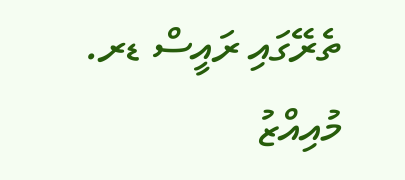ތެރޭގައި ރައީސް ޑރ. މުއިއްޒު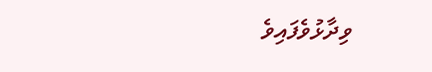ވިދާޅުވެފައިވެ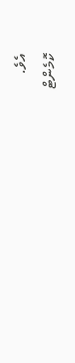އެވެ.
ކޮމެންޓް